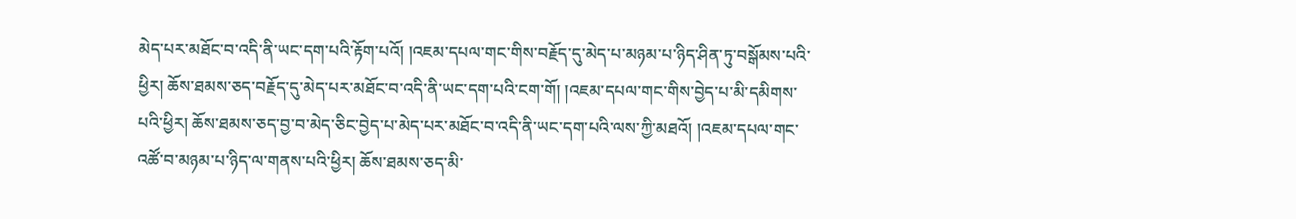མེད་པར་མཐོང་བ་འདི་ནི་ཡང་དག་པའི་རྟོག་པའོ། །འཇམ་དཔལ་གང་གིས་བརྗོད་དུ་མེད་པ་མཉམ་པ་ཉིད་ཤིན་ཏུ་བསྒོམས་པའི་ཕྱིར། ཆོས་ཐམས་ཅད་བརྗོད་དུ་མེད་པར་མཐོང་བ་འདི་ནི་ཡང་དག་པའི་ངག་གོ། །འཇམ་དཔལ་གང་གིས་བྱེད་པ་མི་དམིགས་པའི་ཕྱིར། ཆོས་ཐམས་ཅད་བྱ་བ་མེད་ཅིང་བྱེད་པ་མེད་པར་མཐོང་བ་འདི་ནི་ཡང་དག་པའི་ལས་ཀྱི་མཐའོ། །འཇམ་དཔལ་གང་འཚོ་བ་མཉམ་པ་ཉིད་ལ་གནས་པའི་ཕྱིར། ཆོས་ཐམས་ཅད་མི་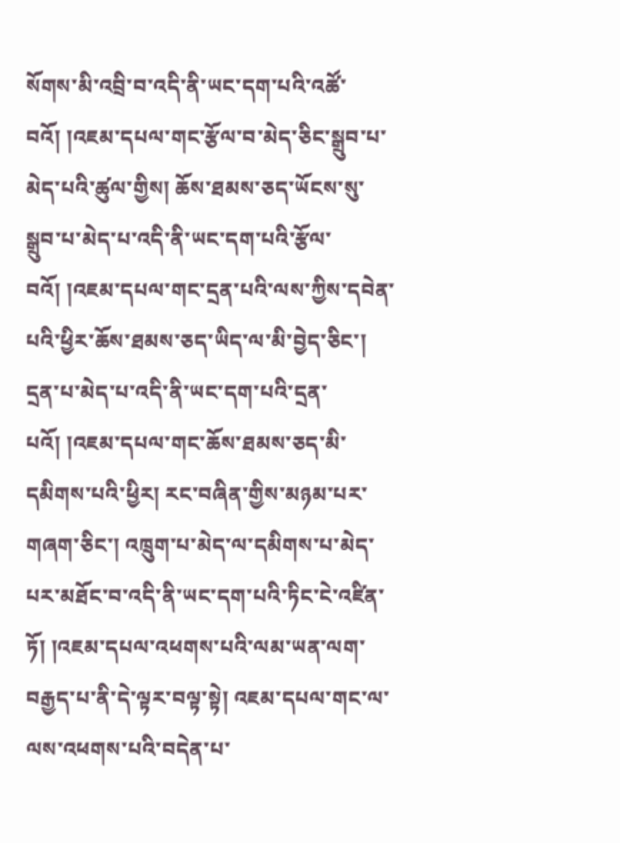སོགས་མི་འབྲི་བ་འདི་ནི་ཡང་དག་པའི་འཚོ་བའོ། །འཇམ་དཔལ་གང་རྩོལ་བ་མེད་ཅིང་སྒྲུབ་པ་མེད་པའི་ཚུལ་གྱིས། ཆོས་ཐམས་ཅད་ཡོངས་སུ་སྒྲུབ་པ་མེད་པ་འདི་ནི་ཡང་དག་པའི་རྩོལ་བའོ། །འཇམ་དཔལ་གང་དྲན་པའི་ལས་ཀྱིས་དབེན་པའི་ཕྱིར་ཆོས་ཐམས་ཅད་ཡིད་ལ་མི་བྱེད་ཅིང་། དྲན་པ་མེད་པ་འདི་ནི་ཡང་དག་པའི་དྲན་པའོ། །འཇམ་དཔལ་གང་ཆོས་ཐམས་ཅད་མི་དམིགས་པའི་ཕྱིར། རང་བཞིན་གྱིས་མཉམ་པར་གཞག་ཅིང་། འཁྲུག་པ་མེད་ལ་དམིགས་པ་མེད་པར་མཐོང་བ་འདི་ནི་ཡང་དག་པའི་ཏིང་ངེ་འཛིན་ཏོ། །འཇམ་དཔལ་འཕགས་པའི་ལམ་ཡན་ལག་བརྒྱད་པ་ནི་དེ་ལྟར་བལྟ་སྟེ། འཇམ་དཔལ་གང་ལ་ལས་འཕགས་པའི་བདེན་པ་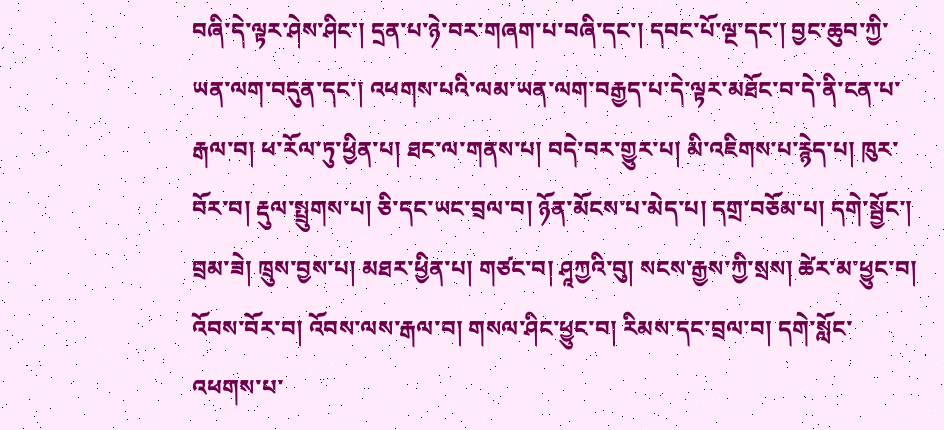བཞི་དེ་ལྟར་ཤེས་ཤིང་། དྲན་པ་ཉེ་བར་གཞག་པ་བཞི་དང་། དབང་པོ་ལྔ་དང་། བྱང་ཆུབ་ཀྱི་ཡན་ལག་བདུན་དང་། འཕགས་པའི་ལམ་ཡན་ལག་བརྒྱད་པ་དེ་ལྟར་མཐོང་བ་དེ་ནི་ངན་པ་རྒལ་བ། ཕ་རོལ་ཏུ་ཕྱིན་པ། ཐང་ལ་གནས་པ། བདེ་བར་གྱུར་པ། མི་འཇིགས་པ་རྙེད་པ། ཁུར་བོར་བ། རྡུལ་སྤྲུགས་པ། ཅི་དང་ཡང་བྲལ་བ། ཉོན་མོངས་པ་མེད་པ། དགྲ་བཅོམ་པ། དགེ་སྦྱོང་། བྲམ་ཟེ། ཁྲུས་བྱས་པ། མཐར་ཕྱིན་པ། གཙང་བ། ཤཱཀྱའི་བུ། སངས་རྒྱས་ཀྱི་སྲས། ཚེར་མ་ཕྱུང་བ། འོབས་བོར་བ། འོབས་ལས་རྒལ་བ། གསལ་ཤིང་ཕྱུང་བ། རིམས་དང་བྲལ་བ། དགེ་སློང་འཕགས་པ་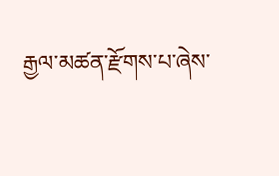རྒྱལ་མཚན་རྫོགས་པ་ཞེས་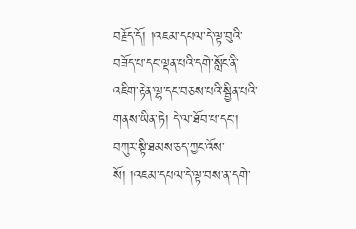བརྗོད་དོ། །འཇམ་དཔལ་དེ་ལྟ་བུའི་བཟོད་པ་དང་ལྡན་པའི་དགེ་སློང་ནི་འཇིག་རྟེན་ལྷ་དང་བཅས་པའི་སྦྱིན་པའི་གནས་ཡིན་ཏེ། དེ་ལ་ཐོབ་པ་དང་། བཀུར་སྟི་ཐམས་ཅད་ཀྱང་འོས་སོ། །འཇམ་དཔལ་དེ་ལྟ་བས་ན་དགེ་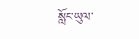སློང་ཡུལ་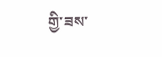གྱི་ཟས་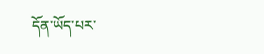དོན་ཡོད་པར་